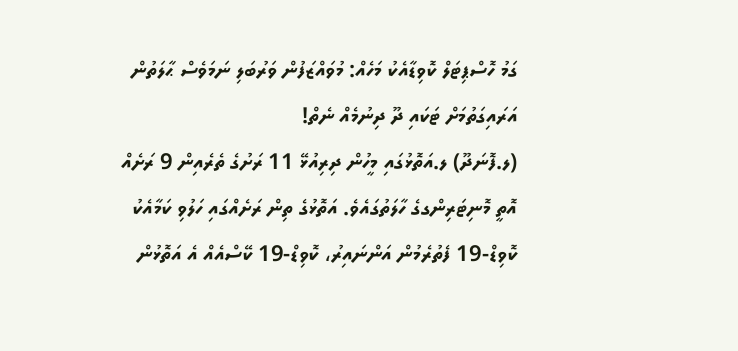ގަމު ހޮސްޕިޓަލް ކޮވިޑާއެކު މަހެއް: މުވައްޒަފުން ވަރުބަލި ނަމަވެސް ޙާލަތުން އަރައިގަތުމަށް ޓަކައި ދޫ ދިނުމެއް ނެތް!
(ލ.ފޮނަދޫ) ލ.އަތޮޅުގައި މީހުން ދިރިއުޅޭ 11 ރަށުގެ ތެރެއިން 9 ރަށެއް އޮތީ މޮނިޓަރިންގގެ ހާލަތުގައެވެ. އަތޮޅުގެ ތިން ރަށެއްގައި ހަލުވި ކަމާއެކު ކޮވިޑް-19 ފެތުރެމުން އަންނައިރު، ކޮވިޑް-19 ކޭސްއެއް އެ އަތޮޅުން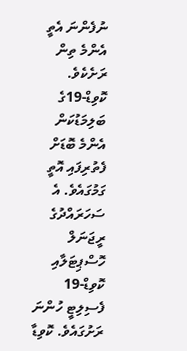ނުފެންނަ އެތީ އެންމެ ތިން ރަށެކެވެ. ކޮވިޑް-19ގެ ބަލިމަޑުކަން އެންމެ ބޮޑަށް ފެތުރިފައި އޮތީ ގަމުގައެވެ. އެ ސަހަރައްދުގެ ރީޖަނަލް ހޮސްޕިޓަލާއި ކޮވިޑް-19 ފެސިލިޓީ ހުންނަ ރަށުގައެވެ. ކޮވިޑާ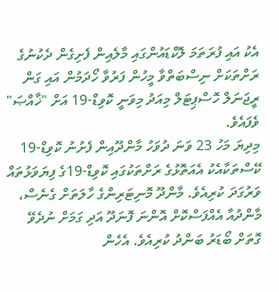އެކު އައި ފުރަތަމަ ލޮކްޑައުންގައި މާލެއިން ފެށިގެން ދެކުނުގެ ރަށްތަކަށް ނިސްބަތްވާ މީހުން ފަރުވާ ހޯދަމުން އައި ގަން ރީޖަނަލް ހޮސްޕިޓަލް މިއަދު މިވަނީ ކޮވިޑް-19 އަށް "ޚާއްޞަ" ވެފައެވެ.
މިދިޔަ މަހު 23 ވަނަ ދުވަހު މާންދޫއިން ފެށުނު ކޮވިޑް-19 ކޭސްތަކާއެކު އެއަތޮޅުގެ ރަށްތަކުގައި ކޮވިޑް-19ގެ ފިޔަވަޅުތައް ވަރުގަދަ ކުރިއެވެ. މާންދޫ މޮނިޓަރިންގެ ހާލަތަށް ގެނެސް، މާންދުއާ އެއްފަސްކޮށް އޮންނަ ފޮނަދޫ އަދި ގަމަށް ނުދެވޭ ގޮތަށް ބޯޑަރު ބަންދު ކުރިއެވެ. އެހެން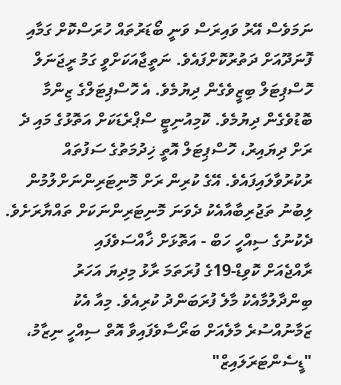ނަމަވެސް އޭރު ވައިރަސް ވަނީ ބޯޑަރުތައް ހުރަސްކޮށް ގަމާއި ފޮނަދޫއަށް ދަތުރުކޮށްފައެވެ. ނަތީޖާއަކަށްވީ ގަމު ރީޖަނަލް ހޮސްޕިޓަލް ބިޒީވެގެން ދިޔުމެވެ. އެ ހޮސްޕިޓަލްގެ ޒިންމާ ބޮޑުވެގެން ދިޔުމެވެ. ކޮމިއުނިޓީ ސްޕްރެޑަކަށް އަތޮޅުގެ މައި ދެ ރަށް ދިޔައިރު، ހޮސްޕިޓަލް އޮތީ ޚިދުމަތުގެ ސަފުތައް ރުކުރުވާލައިފައެވެ. އޭގެ ކުރިން ރަށް މޮނިޓަރިންނަށްލުމުން ލިބުނު ތަޖުރިބާއާއެކު ދެވަނަ މޮނިޓަރިންނަކަށް ތައްޔާރަށެވެ.
ދެކުނުގެ ސިއްހީ ހަބް - އަތޮޅަށް ޚާއްސަވެފައި
ރާއްޖެއަށް ކޮވިޑް-19ގެ ފުރަތަމަ ރާޅު މިދިޔަ އަހަރު ބިންދާލުމާއެކު މާލެ ފުރަބަންދު ކުރިއެވެ. މިއާ އެކު ޒަމާނުއްސުރެ މާލެއަށް ބަރޯސާވެފައިވާ އޮތް ސިއްހީ ނިޒާމު، "ޑީސެންޓަރަލައިޒް"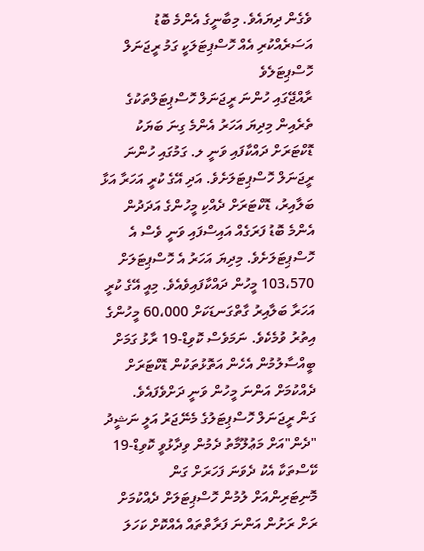ވެގެން ދިޔައެވެ. މިބާނީގެ އެންމެ ބޮޑު އަސަރެއްކުރި އެއް ހޮސްޕިޓަލަކީ ގަމު ރީޖަނަލް ހޮސްޕިޓަލެވެ
ރާއްޖޭގައި ހުންނަ ރީޖަނަލް ހޮސްޕިޓަލްތަކުގެ ތެރެއިން މިދިޔަ އަހަރު އެންމެ ގިނަ ބަޔަކު ޑޮކްޓަރަށް ދައްކާފައި ވަނީ ލ. ގަމުގައި ހުންނަ ރީޖަނަލް ހޮސްޕިޓަލަށެވެ. އަދި އޭގެ ކުރީ އަހަރާ އަޅާ ބަލާއިރު، ޑޮކްޓަރަށް ދެއްކި މީހުންގެ އަދަދުން އެންމެ ބޮޑު ފަރަގެއް އައިސްފައި ވަނީ ވެސް އެ ހޮސްޕިޓަލަށެވެ. މިދިޔަ އަހަރު އެ ހޮސްޕިޓަލަށް 103،570 މީހުން ދައްކާފައިވެއެވެ. މިއީ އޭގެ ކުރީ އަހަރާ ބަލާއިރު ގާތްގަނޑަކަށް 60،000 މީހުންގެ އިތުރު ވުމެކެވެ. ނަމަވެސް ކޮވިޑް-19 ރާޅު ގަމަށް ބީއްސާލުމުން އެހެން އަތޮޅުތަކުން ޑޮކްޓަރަށް ދެއްކުމަށް އަންނަ މީހުން ވަނީ ދަށްވެފައެވެ.
ގަން ރީޖަނަލް ހޮސްޕިޓަލުގެ މެނޭޖަރު އަލީ ނަޝީދު "ދެން"އަށް މަޢުލޫމާތު ދެމުން ވިދާޅުވީ ކޮވިޑް-19 ކޭސްތަކާ އެކު ދެވަނަ ފަހަރަށް ގަން މޮނިޓަރިންއަށް ލުމުން ހޮސްޕިޓަލަށް ދެއްކުމަށް ރަށް ރަށުން އަންނަ ފަރާތްތައް އެއްކޮށް ކަހަލަ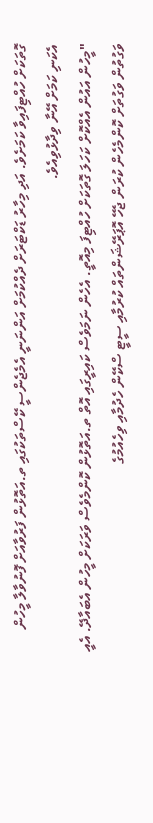ގޮތަކަށް ހުއްޓިފައިވާ ކަމަށެވެ. އަދި މިހާރު ޑަކްޓަރަށް ދެއްކުމަށް އަންނަނީ އެމެޖެންސީ ކޭސްތަކުގައި ތ.އަތޮޅުން ފަރުވާއަށް ފޮނުވާލާ މީހުން އެކަނި ކަމަށް އޭނާ ވިދާޅުވިއެވެ.
"މީހުން އައުން އެއްކޮށް ކަހަލަ ގޮތަކަށް ހުއްޓިފަ މިއޮތީ. އެހެން ނަމަވެސް ކައިރީގައި އޮތް ތ.އަތޮޅުން ކޮންމެވެސް ވަރަކަށް މީހުން އެބައާދޭ. އެއީ ވަގުތުން ވަގުތަށް ކޮންމެހެން ކުރަން ޖެހޭ އޮޕަރޭޝަންތައް ކުރުމާއި ސީޓީ ސްކޭން ހެދުމާއި ވިހެއުމުގެ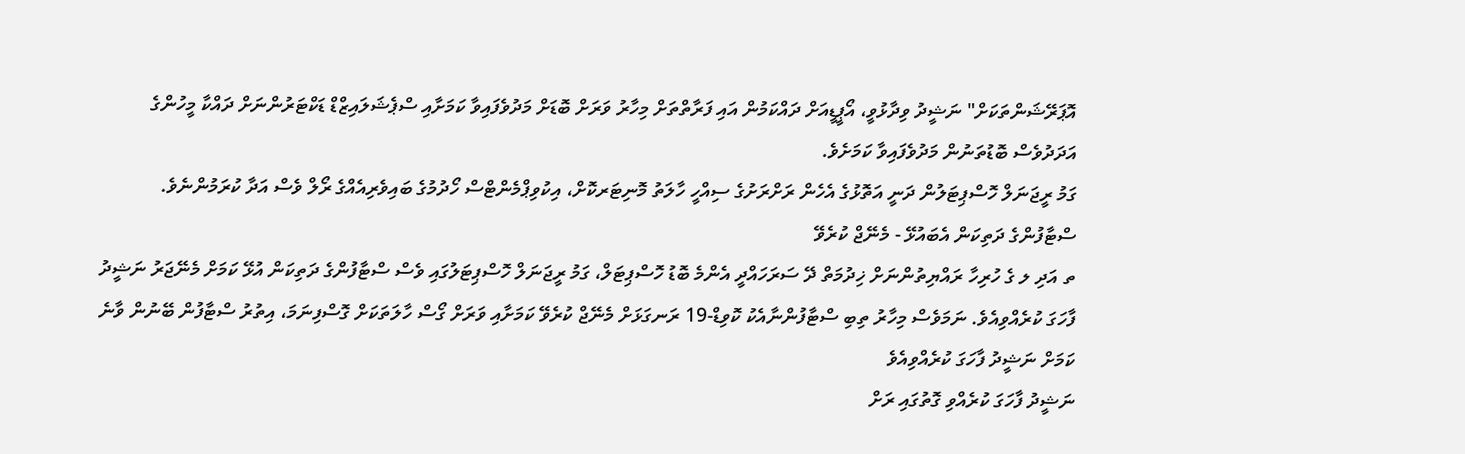އޮޕަރޭޝަންތަކަށް" ނަޝީދު ވިދާޅުވީ، އޯޕީޑީއަށް ދައްކަމުން އައި ފަރާތްތަށް މިހާރު ވަރަށް ބޮޑަށް މަދުވެފައިވާ ކަމަށާއި ސްޕެޝަލައިޒްޑް ޑަކްޓަރުންނަށް ދައްކާ މީހުންގެ އަދަދުވެސް ބޮޑުތަނުން މަދުވެފައިވާ ކަމަށެވެ.
ގަމު ރީޖަނަލް ހޮސްޕިޓަލުން ދަނީ އަތޮޅުގެ އެހެން ރަށްރަށުގެ ސިއްހީ ހާލަތު މޮނިޓަރކޮށް، އިކުވިޕްމެންޓްސް ހޯދުމުގެ ބައިވެރިއެއްގެ ރޯލް ވެސް އަދާ ކުރަމުންނެވެ.
ސްޓާފުންގެ ދަތިކަން އެބައުޅޭ - މެނޭޖް ކުރެވޭ
ތ އަދި ލ ގެ ހުރިހާ ރައްޔިތުންނަށް ޚިދުމަތް ދޭ ސަރަހައްދީ އެންމެ ބޮޑު ހޮސްޕިޓަލް، ގަމު ރީޖަނަލް ހޮސްޕިޓަލުގައި ވެސް ސްޓާފުންގެ ދަތިކަން އުޅޭ ކަމަށް މެނޭޖަރު ނަޝީދު ފާހަގަ ކުރެއްވިއެވެ. ނަމަވެސް މިހާރު ތިބި ސްޓާފުންނާއެކު ކޮވިޑް-19 ރަނގަޅަށް މެނޭޖް ކުރެވޭ ކަމަށާއި ވަރަށް ގޯސް ހާލަތަކަށް ގޮސްފިނަމަ، އިތުރު ސްޓާފުން ބޭނުން ވާނެ ކަމަށް ނަޝީދު ފާހަގަ ކުރެއްވިއެވެ
ނަޝީދު ފާހަގަ ކުރެއްވި ގޮތުގައި ރަށް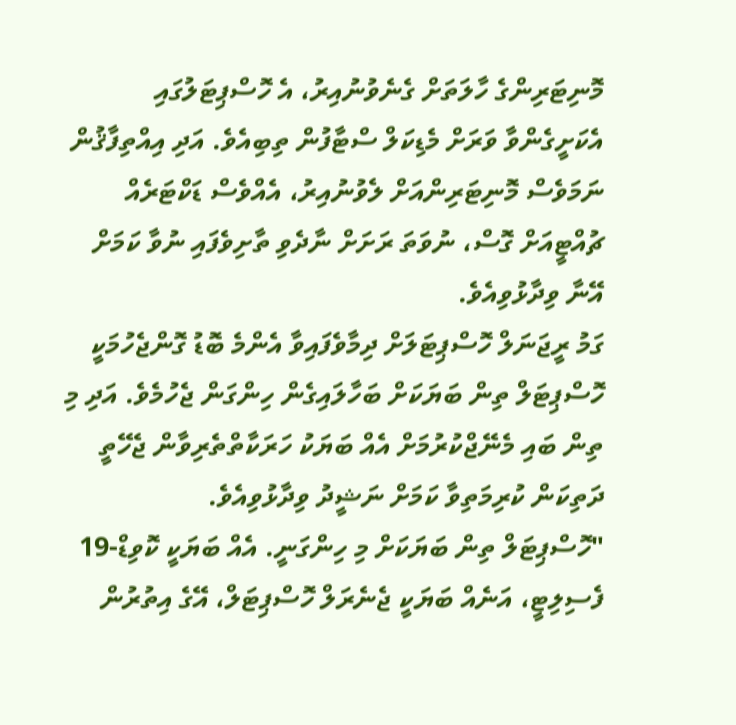މޮނިޓަރިންގެ ހާލަތަށް ގެނެވުނުއިރު، އެ ހޮސްޕިޓަލުގައި އެކަށީގެންވާ ވަރަށް މެޑިކަލް ސްޓާފުން ތިބިއެވެ. އަދި އިއްތިފާޤުން ނަމަވެސް މޮނިޓަރިންއަށް ލެވުނުއިރު، އެއްވެސް ޑަކްޓަރެއް ޗުއްޓީއަށް ގޮސް، ނުވަތަ ރަށަށް ނާދެވި ތާށިވެފައި ނުވާ ކަމަށް އޭނާ ވިދާޅުވިއެވެ.
ގަމު ރީޖަނަލް ހޮސްޕިޓަލަށް ދިމާވެފައިވާ އެންމެ ބޮޑު ގޮންޖެހުމަކީ ހޮސްޕިޓަލް ތިން ބަޔަކަށް ބަހާލައިގެން ހިންގަން ޖެހުމެވެ. އަދި މި ތިން ބައި މެނޭޖްކުރުމަށް އެއް ބަޔަކު ހަރަކާތްތެރިވާން ޖެހޭތީ ދަތިކަން ކުރިމަތިވާ ކަމަށް ނަޝީދު ވިދާޅުވިއެވެ.
"ހޮސްޕިޓަލް ތިން ބަޔަކަށް މި ހިންގަނީ. އެއް ބަޔަކީ ކޮވިޑް-19 ފެސިލިޓީ، އަނެއް ބަޔަކީ ޖެނެރަލް ހޮސްޕިޓަލް، އޭގެ އިތުރުން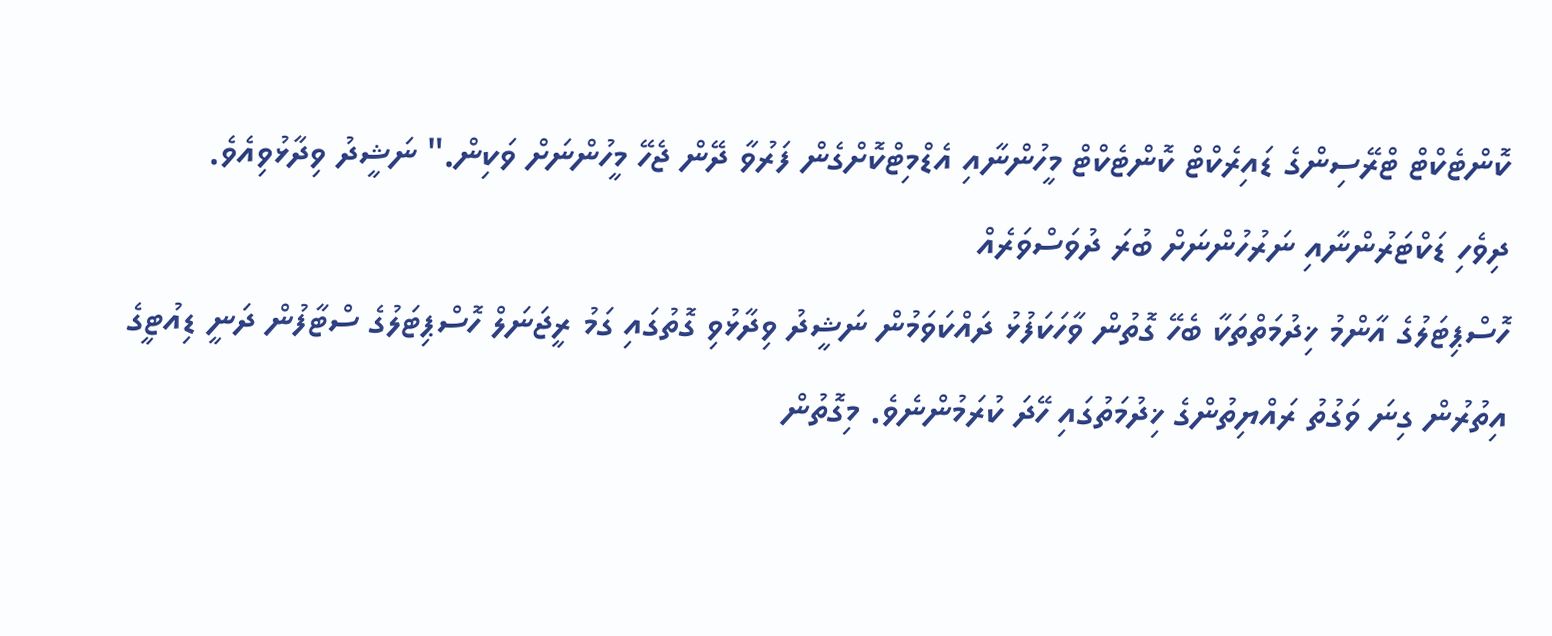ކޮންޓެކްޓް ޓްރޭސިންގެ ޑައިރެކްޓް ކޮންޓެކްޓް މީހުންނާއި އެޑްމިޓްކޮށްގެން ފަރުވާ ދޭން ޖެހޭ މީހުންނަށް ވަކިން." ނަޝީދު ވިދާޅުވިއެވެ.
ދިވެހި ޑަކްޓަރުންނާއި ނަރުހުންނަށް ބުރަ ދުވަސްވަރެއް
ހޮސްޕިޓަލުގެ އާންމު ޚިދުމަތްތަކާ ބެހޭ ގޮތުން ވާހަކަފުޅު ދައްކަވަމުން ނަޝީދު ވިދާޅުވި ގޮތުގައި ގަމު ރީޖަނަލް ހޮސްޕިޓަލުގެ ސްޓާފުން ދަނީ ޑިއުޓީގެ އިތުރުން ގިނަ ވަގުތު ރައްޔިތުންގެ ޚިދުމަތުގައި ހޭދަ ކުރަމުންނެވެ. މިގޮތުން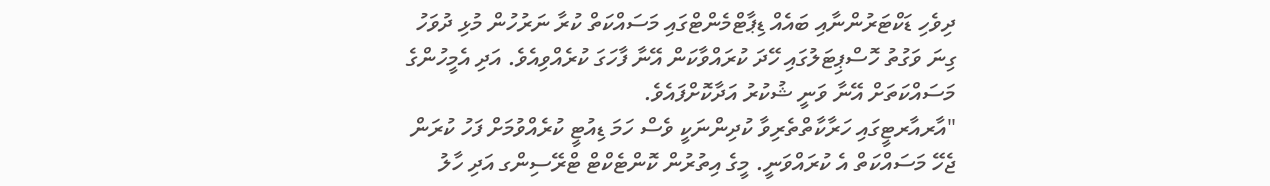ދިވެހި ޑަކްޓަރުންނާއި ބައެއް ޑިޕާޓްމެންޓްގައި މަސައްކަތް ކުރާ ނަރުހުން މުޅި ދުވަހު ގިނަ ވަގުތު ހޮސްޕިޓަލުގައި ހޭދަ ކުރައްވާކަން އޭނާ ފާހަގަ ކުރެއްވިއެވެ. އަދި އެމީހުންގެ މަސައްކަތަށް އޭނާ ވަނީ ޝުކުރު އަދާކޮށްފައެވެ.
"އާރއާރޓީގައި ހަރާކާތްތެރިވާ ކުދިންނަކީ ވެސް ހަމަ ޑިއުޓީ ކުރެއްވުމަށް ފަހު ކުރަން ޖެހޭ މަސައްކަތް އެ ކުރައްވަނީ. މީގެ އިތުރުން ކޮންޓެކްޓް ޓްރޭސިންގ އަދި ހާލު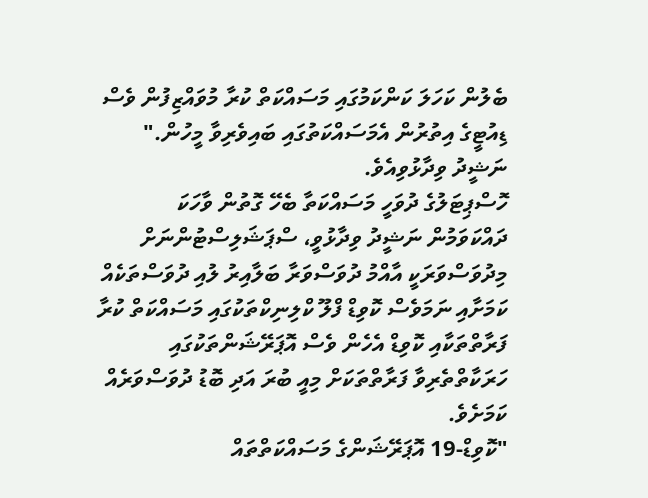ބެލުން ކަހަލަ ކަންކަމުގައި މަސައްކަތް ކުރާ މުވައްޒިފުން ވެސް ޑިއުޓީގެ އިތުރުން އެމަސައްކަތުގައި ބައިވެރިވާ މީހުން." ނަޝީދު ވިދާޅުވިއެވެ.
ހޮސްޕިޓަލުގެ ދުވަހީ މަސައްކަތާ ބެހޭ ގޮތުން ވާހަކަ ދައްކަވަމުން ނަޝީދު ވިދާޅުވީ، ސްޕަޝަލިސްޓުންނަށް މިދުވަސްވަރަކީ އާއްމު ދުވަސްވަރާ ބަލާއިރު ލުއި ދުވަސްތަކެއް ކަމަށާއި ނަމަވެސް ކޮވިޑް ފްލޫ ކްލިނިކްތަކުގައި މަސައްކަތް ކުރާ ފަރާތްތަކާއި ކޮވިޑް އެހެން ވެސް އޮޕަރޭޝަންތަކުގައި ހަރަކާތްތެރިވާ ފަރާތްތަކަށް މިއީ ބުރަ އަދި ބޮޑު ދުވަސްވަރެއް ކަމަށެވެ.
"ކޮވިޑް-19 އޮޕަރޭޝަންގެ މަސައްކަތްތައް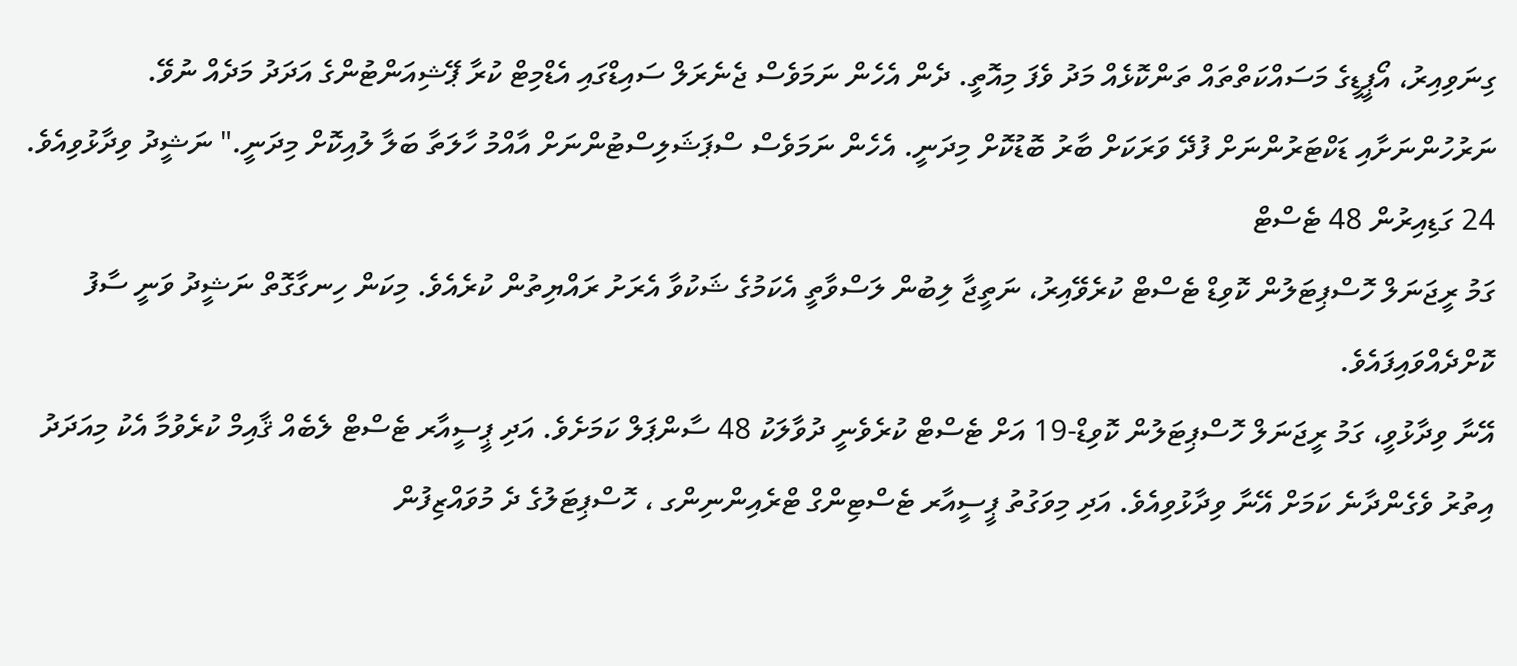ގިނަވިއިރު، އޯޕީޑީގެ މަސައްކަތްތައް ތަންކޮޅެއް މަދު ވެފަ މިއޮތީ. ދެން އެހެން ނަމަވެސް ޖެނެރަލް ސައިޑްގައި އެޑްމިޓް ކުރާ ޕޭޝިއަންޓުންގެ އަދަދު މަދެއް ނުވޭ. ނަރުހުންނަށާއި ޑަކްޓަރުންނަށް ފުދޭ ވަރަކަށް ބާރު ބޮޑުކޮށް މިދަނީ. އެހެން ނަމަވެސް ސްޕަޝަލިސްޓުންނަށް އާއްމު ހާލަތާ ބަލާ ލުއިކޮށް މިދަނީ." ނަޝީދު ވިދާޅުވިއެވެ.
24 ގަޑިއިރުން 48 ޓެސްޓް
ގަމު ރީޖަނަލް ހޮސްޕިޓަލުން ކޮވިޑް ޓެސްޓް ކުރެވޭއިރު، ނަތީޖާ ލިބުން ލަސްވާތީ އެކަމުގެ ޝަކުވާ އެރަށު ރައްޔިތުން ކުރެއެވެ. މިކަން ހިނގާގޮތް ނަޝީދު ވަނީ ސާފު ކޮށްދެއްވައިފައެވެ.
އޭނާ ވިދާޅުވީ، ގަމު ރީޖަނަލް ހޮސްޕިޓަލުން ކޮވިޑް-19 އަށް ޓެސްޓް ކުރެވެނީ ދުވާލަކު 48 ސާންޕަލް ކަމަށެވެ. އަދި ޕީސީއާރ ޓެސްޓް ލެބެއް ޤާއިމް ކުރެވުމާ އެކު މިއަދަދު އިތުރު ވެގެންދާނެ ކަމަށް އޭނާ ވިދާޅުވިއެވެ. އަދި މިވަގުތު ޕީސީއާރ ޓެސްޓިންގް ޓްރެއިންނިންގ ، ހޮސްޕިޓަލުގެ ދެ މުވައްޒިފުން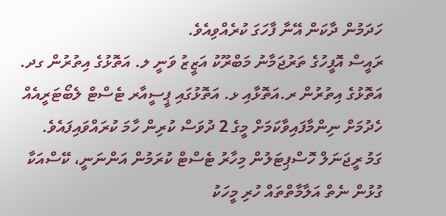ހަދަމުން ދާކަން އޭނާ ފާހަގަ ކުރެއްވިއެވެ.
ރައީސް އޮފީހުގެ ތަރުޖަމާނު މަބްރޫކު އަޒީޒު ވަނީ ލ. އަތޮޅުގެ އިތުރުން ގދ. އަތޮޅުގެ އިތުރުން ރ.އަތޮޅާއި ޅ. އަތޮޅުގައި ޕީސީއާރ ޓެސްޓް ލެބޯޓަރީއެއް ހެދުމަށް ނިންމާފައިވާކަމަށް މީގެ 2 ދުވަސް ކުރިން ހާމަ ކުރައްވައިފައެވެ.
ގަމު ރީޖަނަލް ހޮސްޕިޓަލުން މިހާރު ޓެސްޓް ކުރަމުން އަންނަނީ، ކޭސްއަކާ ގުޅުން ނެތް އަލާމާތްތައް ހުރި މީހަކު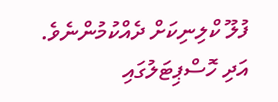ފުލޫ ކްލިނިކަށް ދެއްކުމުންނެވެ. އަދި ހޮސްޕިޓަލުގައި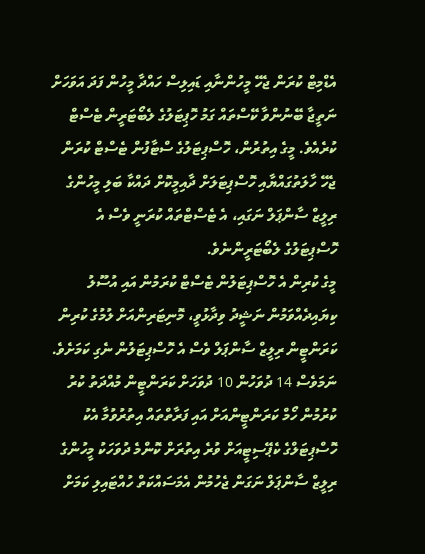އެޑްމިޓް ކުރަން ޖެހޭ މީހުންނާއި ޑައިލިސް ހައްދާ މީހުން ފަދަ އަވަހަށް ނަތީޖާ ބޭނުންވާ ކޭސްތައް ގަމު ހޮޕިޓަލުގެ ލެބޯޓަރީން ޓެސްޓް ކުރެއެވެ. މީގެ އިތުރުން، ހޮސްޕިޓަލުގެ ސްޓާފުން ޓެސްޓް ކުރަން ޖެހޭ ހާލަތުގައްޔާއި ހޮސްޕިޓަލަށް ދާއިމީކޮށް ދައްކާ ބަލި މީހުންގެ ރިލީޒް ސާންޕަލް ނަގައި، އެ ޓެސްޓްތައް ކުރަނީ ވެސް އެ ހޮސްޕިޓަލުގެ ލެބޯޓަރީންނެވެ.
މީގެ ކުރިން އެ ހޮސްޕިޓަލުން ޓެސްޓް ކުރަމުން އައި އުސޫލު ކިޔައިދެއްވަމުން ނަޝީދު ވިދާޅުވީ، މޮނިޓަރިންއަށް ލުމުގެ ކުރިން ކަރަންޓީން ރިލީޒް ސާންޕަލް ވެސް އެ ހޮސްޕިޓަލުން ނެގި ކަމަށެވެ. ނަމަވެސް 14 ދުވަހުން 10 ދުވަހަށް ކަރަންޓީން މުއްދަތު ކުރު ކުރުމުން ހޯމް ކަރަންޓީންއަށް އައި ފަރާތްތައް އިތުރުވުމާ އެކު ހޮސްޕިޓަލްގެ ކެޕޭސިޓީއަށް ވުރެ އިތުރަށް ކޮންމެ ދުވަހަކު މީހުންގެ ރިލީޒް ސާންޕަލް ނަގަން ޖެހުމުން އެމަސައްކަތް ހުއްޓައިލި ކަމަށް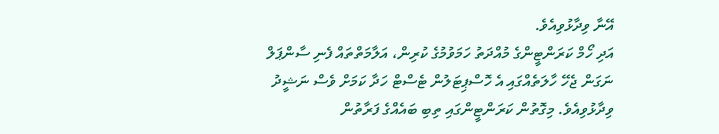އޭނާ ވިދާޅުވިއެވެ.
އަދި ހޯމް ކަރަންޓީންގެ މުއްދަތު ހަމަވުމުގެ ކުރިން، އަލާމަތްތައް ފެނި ސާންޕަލް ނަގަން ޖެހޭ ހާލަތެއްގައި އެ ހޮސްޕިޓަލުން ޓެސްޓް ހަދާ ކަމަށް ވެސް ނަޝީދު ވިދާޅުވިއެވެ. މިގޮތުން ކަރަންޓީންގައި ތިބި ބައެއްގެ ފަރާތުން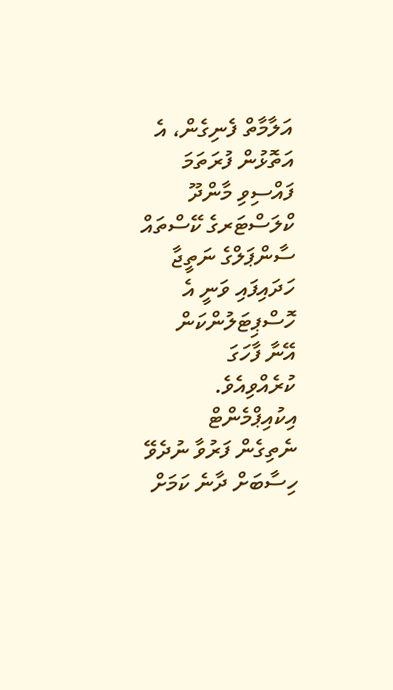އަލާމާތް ފެނިގެން، އެ އަތޮޅުން ފުރަތަމަ ފައްސިވި މާންދޫ ކްލަސްޓަރގެ ކޭސްތައް ސާންޕަލްގެ ނަތީޖާ ހަދައިފައި ވަނީ އެ ހޮސްޕިޓަލުންކަން އޭނާ ފާހަގަ ކުރެއްވިއެވެ.
އިކުއިޕްމެންޓް ނެތިގެން ފަރުވާ ނުދެވޭ ހިސާބަށް ދާނެ ކަމަށް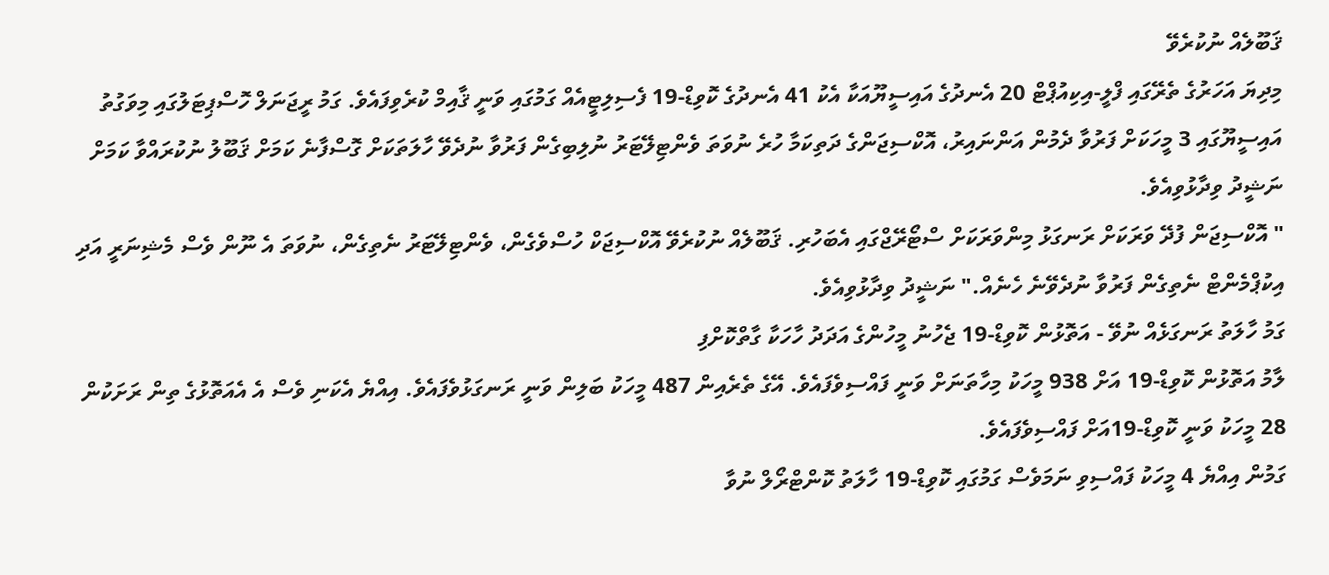ޤަބޫލެއް ނުކުރެވޭ
މިދިޔަ އަހަރުގެ ތެރޭގައި ފްލީ-އިކިއުޕްޓް 20 އެނދުގެ އައިސީޔޫއަކާ އެކު 41 އެނދުގެ ކޮވިޑް-19 ފެސިލިޓީއެއް ގަމުގައި ވަނީ ޤާއިމް ކުރެވިފައެވެ. ގަމު ރީޖަނަލް ހޮސްޕިޓަލުގައި މިވަގުތު އައިސީޔޫގައި 3 މީހަކަށް ފަރުވާ ދެމުން އަންނައިރު، އޮކްސިޖަންގެ ދަތިކަމާ ހުރެ ނުވަތަ ވެންޓިލޭޓަރު ނުލިބިގެން ފަރުވާ ނުދެވޭ ހާލަތަކަށް ގޮސްފާނެ ކަމަށް ޤަބޫލު ނުކުރައްވާ ކަމަށް ނަޝީދު ވިދާޅުވިއެވެ.
" އޮކްސިޖަން ފުދޭ ވަރަކަށް ރަނގަޅު މިންވަރަކަށް ސްޓޯރޭޖްގައި އެބަހުރި. ޤަބޫލެއް ނުކުރެވޭ އޮކްސިޖަކް ހުސްވެގެން، ވެންޓިލޭޓަރު ނެތިގެން، ނުވަތަ އެ ނޫން ވެސް މެޝިނަރީ އަދި އިކުޕްމެންޓް ނެތިގެން ފަރުވާ ނުދެވޭނެ ހެނެއް." ނަޝީދު ވިދާޅުވިއެވެ.
ގަމު ހާލަތު ރަނގަޅެއް ނުވޭ - އަތޮޅުން ކޮވިޑް-19 ޖެހުނު މީހުންގެ އަދަދު ހާހަކާ ގާތްކޮށްފި
ލާމު އަތޮޅުން ކޮވިޑް-19 އަށް 938 މީހަކު މިހާތަނަށް ވަނީ ފައްސިވެފައެވެ. އޭގެ ތެރެއިން 487 މީހަކު ބަލިން ވަނީ ރަނގަޅުވެފައެވެ. އިއްޔެ އެކަނި ވެސް އެ އެއަތޮޅުގެ ތިން ރަށަކުން 28 މީހަކު ވަނީ ކޮވިޑް-19އަށް ފައްސިވެފައެވެ.
ގަމުން އިއްޔެ 4 މީހަކު ފައްސިވި ނަމަވެސް ގަމުގައި ކޮވިޑް-19 ހާލަތު ކޮންޓްރޯލް ނުވާ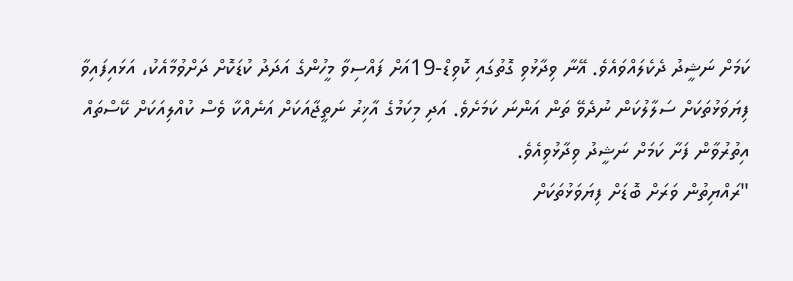ކަމަށް ނަޝީދު ދެކެލައްވައެވެ. އޭނާ ވިދާޅުވި ގޮތުގައި ކޮވިޑް-19އަށް ފައްސިވާ މީހުންގެ އަދަދު ކުޑަކޮށް ދަށްވުމާއެކު، އަޅައިފައިވާ ފިޔަވަޅުތަކަށް ސަލާލުކަން ނުދެވޭ ތަން އަންނަ ކަމަށެވެ. އަދި މިކަމުގެ އާޚިރު ނަތީޖާއަކަށް އަނެއްކާ ވެސް ކުއްލިއަކަށް ކޭސްތައް އިތުރުވާން ފަށާ ކަމަށް ނަޝީދު ވިދާޅުވިއެވެ.
"ރައްޔިތުން ވަރަށް ބޮޑަށް ފިޔަވަޅުތަކަށް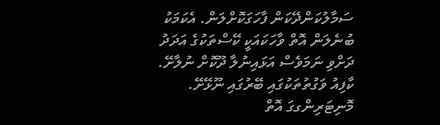ސަމާލުކަންދޭކަން ފާހަގަކޮށްލަން. އެކަމަކު ބުނެލަން އޮތް ވާހަކައަކީ ކޭސްތަކުގެ އަދަދު ދަށްވި ނަމަވެސް އަޅައިނުލާ ދޫކޮށް ނުލާށޭ. ކާފިއު ވަގުތުތަކުގައި ބޭރުގައި ނޫޅޭށޭ. މޮނިޓަރިންގގަ އޮތް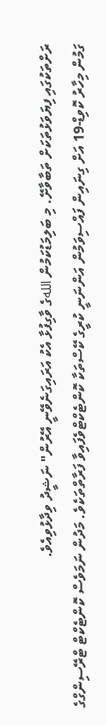ރަށްތަކުގައި ފިޔަވަޅުތަކަށް ތަބާވާށޭ. މި ބަލިމަޑުކަމުން اللهގެ ވާގިފުޅާ އެކު އަރައިގަނެވޭނީ އޭރުން" ނަޝީދު ވިދާޅުވިއެވެ.
ގަމުން މިހާރު ކޮވިޑް-19 އަށް ގިނައިން ފައްސިވަމުން އަންނަނީ ކުރީގެ ކޭސްތަކާ ކޮންޓެކްޓްވެފައިވާ ފަރާތްތަކެވެ. މަދުން ނަމަވެސް ކޮންޓެކްޓް ޓްރޭސިންގްގެ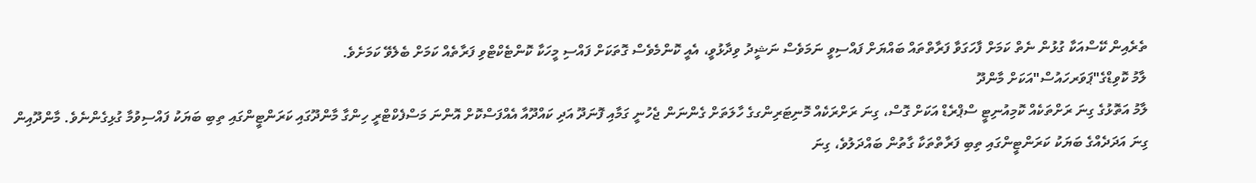ތެރެއިން ކޭސްއަކާ ގުޅުން ނެތް ކަމަށް ފާހަގަވާ ފަރާތްތައް ބައްޔަށް ފައްސިވީ ނަމަވެސް ނަޝީދު ވިދާޅުވީ، އެއީ ކޮންމެވެސް ގޮތަކަށް ފައްސި މީހަކާ ކޮންޓެކްޓްވި ފަރާތެއް ކަމަށް ބެލެވޭ ކަމަށެވެ.
ލާމު ކޮވިޑްގެ"ޕަވަރހައުސް"އަކަށް މާންދޫ
ލާމު އަތޮޅުގެ ގިނަ ރަށްތަކެއް ކޮމިއުނިޓީ ސްޕްރެޑް އަކަށް ގޮސް، ގިނަ ރަށްރަކެއް މޮނިޓަރިންގގެ ހާލަތަށް ގެންނަން ޖެހުނީ ގަމާއި ފޮނަދޫ އަދި ކައްދޫއާ އެއްފަސްކޮށް އޮންނަ މަސްފެކްޓްރީ ހިންގާ މާންދޫގައި ކަރަންޓީންގައި ތިބި ބަޔަކު ފައްސިވުމާ ގުޅިގެންނެވެ. މާންދޫއިން ގިނަ އަދަދެއްގެ ބަޔަކު ކަރަންޓީންގައި ތިބި ފަރާތްތަކާ ގާތުން ބައްދަލުވެ، ގިނަ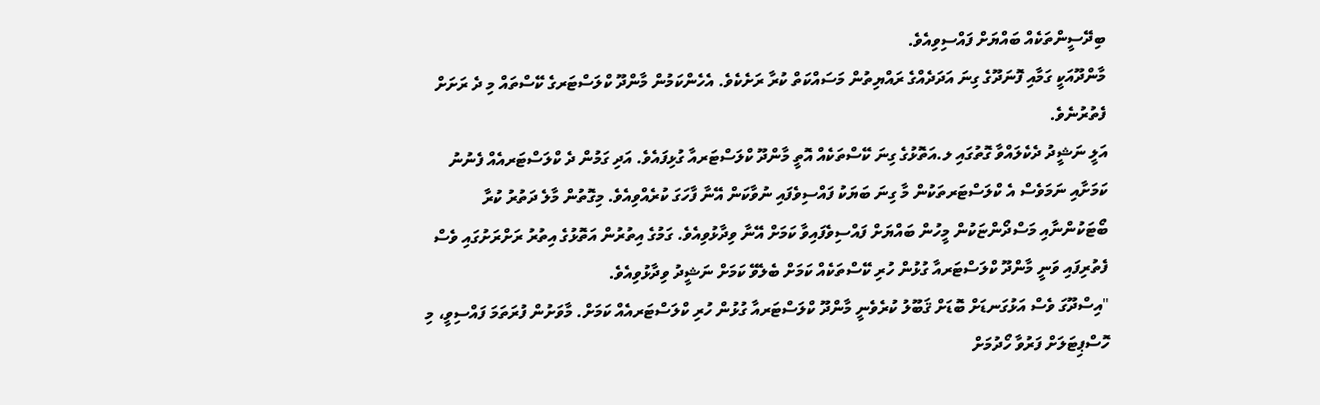ބިދޭސީންތަކެއް ބައްޔަށް ފައްސިވިއެވެ.
މާންދޫއަކީ ގަމާއި ފޮނަދޫގެ ގިނަ އަދަދެއްގެ ރައްޔިތުން މަސައްކަތް ކުރާ ރަށެކެވެ. އެހެންކަމުން މާންދޫ ކްލަސްޓަރގެ ކޭސްތައް މި ދެ ރަށަށް ފެތުރުނެވެ.
އަލީ ނަޝީދު ދެކެލައްވާ ގޮތުގައި ލ.އަތޮޅުގެ ގިނަ ކޭސްތަކެއް އޮތީ މާންދޫ ކްލަސްޓަރއާ ގުޅިފައެވެ. އަދި ގަމުން ދެ ކްލަސްޓަރއެއް ފެނުނު ކަމަށާއި ނަމަވެސް އެ ކްލަސްޓަރތަކުން މާ ގިނަ ބަޔަކު ފައްސިވެފައި ނުވާކަން އޭނާ ފާހަގަ ކުރެއްވިއެވެ. މިގޮތުން މާލެ ދަތުރު ކުރާ ބޯޓަކުންނާއި މަސްދޯންޏަކުން މީހުން ބައްޔަށް ފައްސިވެފައިވާ ކަމަށް އޭނާ ވިދާޅުވިއެވެ. ގަމުގެ އިތުރުން އަތޮޅުގެ އިތުރު ރަށްރަށުގައި ވެސް ފެތުރިފައި ވަނީ މާންދޫ ކްލަސްޓަރއާ ގުޅުން ހުރި ކޭސްތަކެއް ކަމަށް ބެލެވޭ ކަމަށް ނަޝީދު ވިދާޅުވިއެވެ.
"އިސްދޫގަ ވެސް އަޅުގަނޑަށް ބޮޑަށް ޤަބޫލު ކުރެވެނީ މާންދޫ ކްލަސްޓަރއާ ގުޅުން ހުރި ކްލަސްޓަރއެއް ކަމަށް. މާވަށުން ފުރަތަމަ ފައްސިވީ، މި ހޮސްޕިޓަލަށް ފަރުވާ ހޯދުމަށް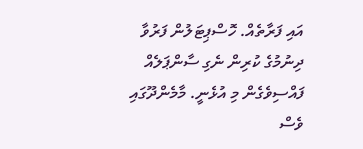އައި ފަރާތެއް. ހޮސްޕިޓަލުން ފަރުވާ ދިނުމުގެ ކުރިން ނެގި ސާންޕަލެއް ފައްސިވެގެން މި އުޅެނީ. މާމެންދޫގައި ވެސް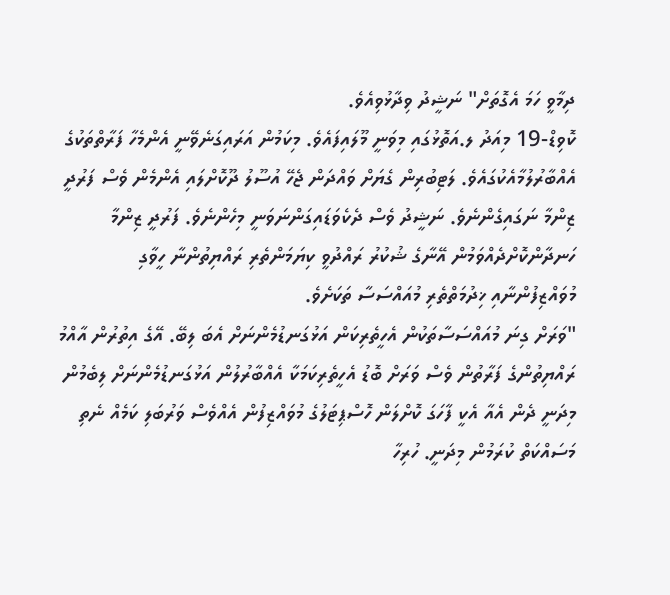ދިމާވީ ހަމަ އެގޮތަށް" ނަޝީދު ވިދާޅުވިއެވެ.
ކޮވިޑް-19 މިއަދު ލ.އަތޮޅުގައި މިވަނީ މޫލައިފައެވެ. މިކަމުން އަރައިގަނެވޭނީ އެންމެހާ ފަރާތްތަކުގެ އެއްބާރުލުމާއެކުގައެވެ. ލަޓިބުރިން ގެޔަށް ވައްދަން ޖެހޭ އުސޫލު ދޫކޮށްލައި އެންމެން ވެސް ފަރުދީ ޒިންމާ ނަގައިގެންނެވެ. ނަޝީދު ވެސް ދެކެވަޑައިގަންނަވަނީ މިހެންނެވެ. ފަރުދީ ޒިންމާ ހަނދާންކޮށްދެއްވަމުން އޭނާގެ ޝުކުރު ރައްދުވީ ކިޔަމަންތެރި ރައްޔިތުންނާ ހީވާގި މުވައްޒިފުންނާއި ޚިދުމަތްތެރި މުއައްސަސާ ތަކަށެވެ.
"ވަރަށް ގިނަ މުއައްސަސާތަކުން އެހީތެރިކަން އަޅުގަނޑުމެންނަށް އެބަ ލިބޭ. އޭގެ އިތުރުން އާއްމު ރައްޔިތުންގެ ފަރާތުން ވެސް ވަރަށް ބޮޑު އެހީތެރިކަމަކާ އެއްބާރުލުން އަޅުގަނޑުމެންނަށް ލިބެމުން މިދަނީ ދެން އެއާ އެކީ ފާހަގަ ކޮށްލަން ހޮސްޕިޓަލުގެ މުވައްޒިފުން އެއްވެސް ވަރުބަލި ކަމެއް ނެތި މަސައްކަތް ކުރަމުން މިދަނީ. ހުރިހާ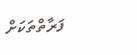ފަރާތްތަކަށް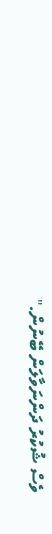ވެސް ޝުކުރު ދަންނަވާލަން ބޭނުން."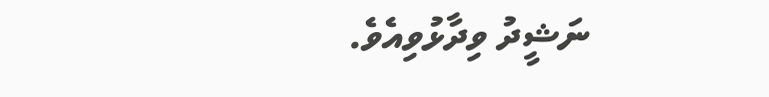ނަޝީދު ވިދާޅުވިއެވެ.